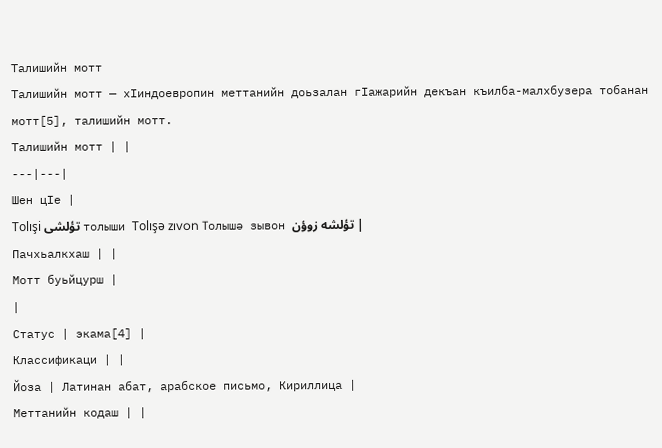Талишийн мотт
Талишийн мотт — хӀиндоевропин меттанийн доьзалан гӀажарийн декъан къилба-малхбузера тобанан мотт[5], талишийн мотт.
Талишийн мотт | |
---|---|
Шен цӀе |
Tolışi تؤلشی толыши Tolışə zıvon Tолышә зывон تؤلشه زوؤن |
Пачхьалкхаш | |
Мотт буьйцурш |
|
Статус | экама[4] |
Классификаци | |
Йоза | Латинан абат, арабское письмо, Кириллица |
Меттанийн кодаш | |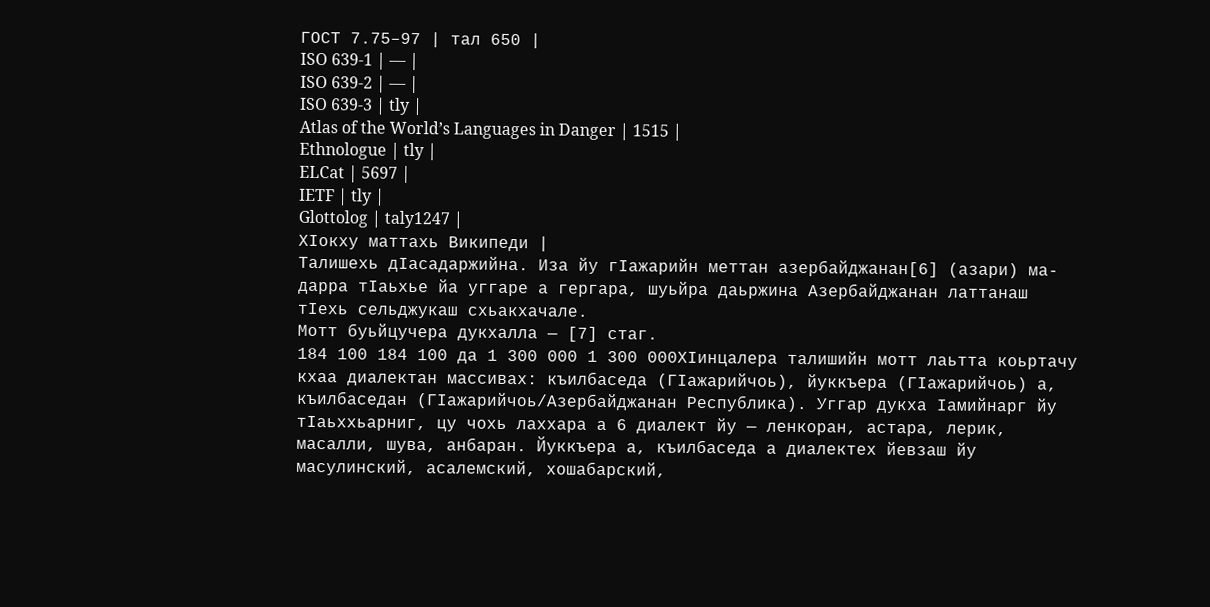ГОСТ 7.75–97 | тал 650 |
ISO 639-1 | — |
ISO 639-2 | — |
ISO 639-3 | tly |
Atlas of the World’s Languages in Danger | 1515 |
Ethnologue | tly |
ELCat | 5697 |
IETF | tly |
Glottolog | taly1247 |
ХӀокху маттахь Википеди |
Талишехь дӀасадаржийна. Иза йу гӀажарийн меттан азербайджанан[6] (азари) ма-дарра тӀаьхье йа уггаре а гергара, шуьйра даьржина Азербайджанан латтанаш тӀехь сельджукаш схьакхачале.
Мотт буьйцучера дукхалла — [7] стаг.
184 100 184 100 да 1 300 000 1 300 000ХӀинцалера талишийн мотт лаьтта коьртачу кхаа диалектан массивах: къилбаседа (ГӀажарийчоь), йуккъера (ГӀажарийчоь) а, къилбаседан (ГӀажарийчоь/Азербайджанан Республика). Уггар дукха Ӏамийнарг йу тӀаьххьарниг, цу чохь лаххара а 6 диалект йу — ленкоран, астара, лерик, масалли, шува, анбаран. Йуккъера а, къилбаседа а диалектех йевзаш йу масулинский, асалемский, хошабарский,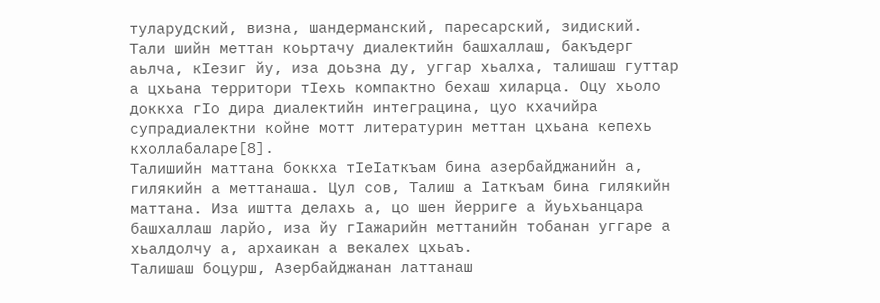туларудский, визна, шандерманский, паресарский, зидиский. Тали шийн меттан коьртачу диалектийн башхаллаш, бакъдерг аьлча, кӀезиг йу, иза доьзна ду, уггар хьалха, талишаш гуттар а цхьана территори тӀехь компактно бехаш хиларца. Оцу хьоло доккха гӀо дира диалектийн интеграцина, цуо кхачийра супрадиалектни койне мотт литературин меттан цхьана кепехь кхоллабаларе[8].
Талишийн маттана боккха тӀеӀаткъам бина азербайджанийн а, гилякийн а меттанаша. Цул сов, Талиш а Ӏаткъам бина гилякийн маттана. Иза иштта делахь а, цо шен йерриге а йуьхьанцара башхаллаш ларйо, иза йу гӀажарийн меттанийн тобанан уггаре а хьалдолчу а, архаикан а векалех цхьаъ.
Талишаш боцурш, Азербайджанан латтанаш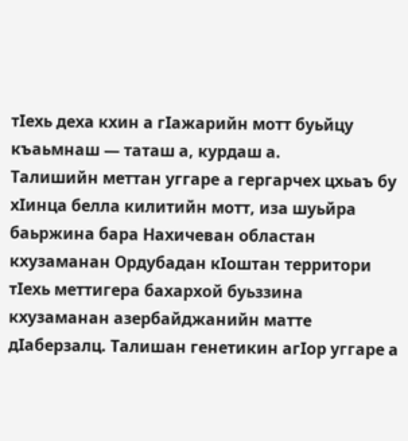тӀехь деха кхин а гӀажарийн мотт буьйцу къаьмнаш — таташ а, курдаш а.
Талишийн меттан уггаре а гергарчех цхьаъ бу хӀинца белла килитийн мотт, иза шуьйра баьржина бара Нахичеван областан кхузаманан Ордубадан кӀоштан территори тӀехь меттигера бахархой буьззина кхузаманан азербайджанийн матте дӀаберзалц. Талишан генетикин агӀор уггаре а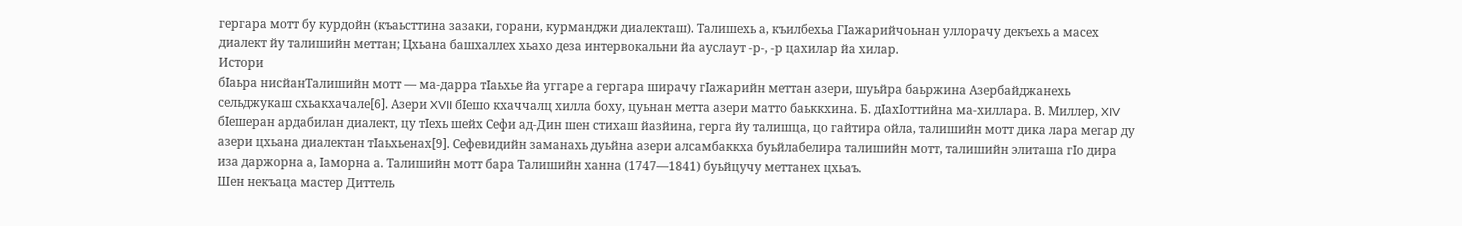гергара мотт бу курдойн (къаьсттина зазаки, горани, курманджи диалекташ). Талишехь а, къилбехьа ГӀажарийчоьнан уллорачу декъехь а масех диалект йу талишийн меттан; Цхьана башхаллех хьахо деза интервокальни йа ауслаут -р-, -р цахилар йа хилар.
Истори
бӀаьра нисйанТалишийн мотт — ма-дарра тӀаьхье йа уггаре а гергара ширачу гӀажарийн меттан азери, шуьйра баьржина Азербайджанехь сельджукаш схьакхачале[6]. Азери XVII бӀешо кхаччалц хилла боху, цуьнан метта азери матто баьккхина. Б. дӀахӀоттийна ма-хиллара. В. Миллер, XIV бӀешеран ардабилан диалект, цу тӀехь шейх Сефи ад-Дин шен стихаш йазйина, герга йу талишца, цо гайтира ойла, талишийн мотт дика лара мегар ду азери цхьана диалектан тӀаьхьенах[9]. Сефевидийн заманахь дуьйна азери алсамбаккха буьйлабелира талишийн мотт, талишийн элиташа гӀо дира иза даржорна а, Ӏаморна а. Талишийн мотт бара Талишийн ханна (1747—1841) буьйцучу меттанех цхьаъ.
Шен некъаца мастер Диттель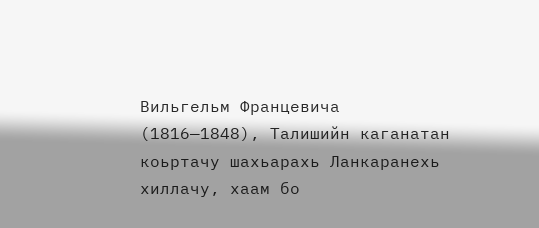Вильгельм Францевича (1816—1848), Талишийн каганатан коьртачу шахьарахь Ланкаранехь хиллачу, хаам бо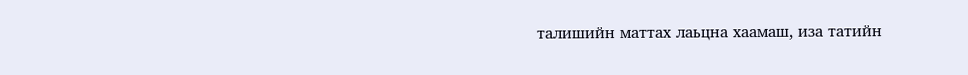талишийн маттах лаьцна хаамаш, иза татийн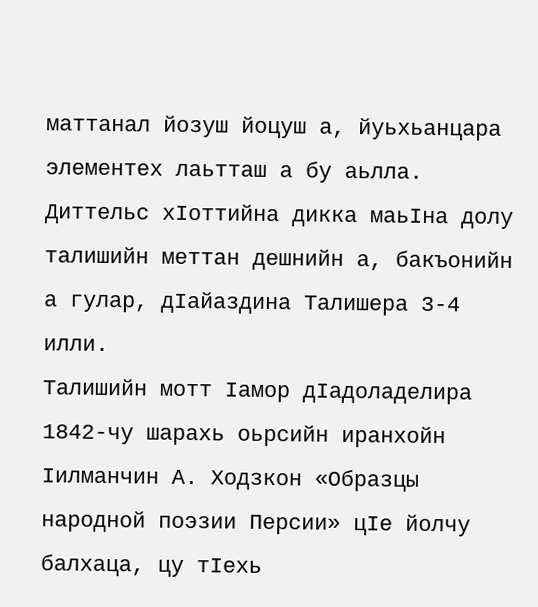маттанал йозуш йоцуш а, йуьхьанцара элементех лаьтташ а бу аьлла. Диттельс хӀоттийна дикка маьӀна долу талишийн меттан дешнийн а, бакъонийн а гулар, дӀайаздина Талишера 3-4 илли.
Талишийн мотт Ӏамор дӀадоладелира 1842-чу шарахь оьрсийн иранхойн Ӏилманчин А. Ходзкон «Образцы народной поэзии Персии» цӀе йолчу балхаца, цу тӀехь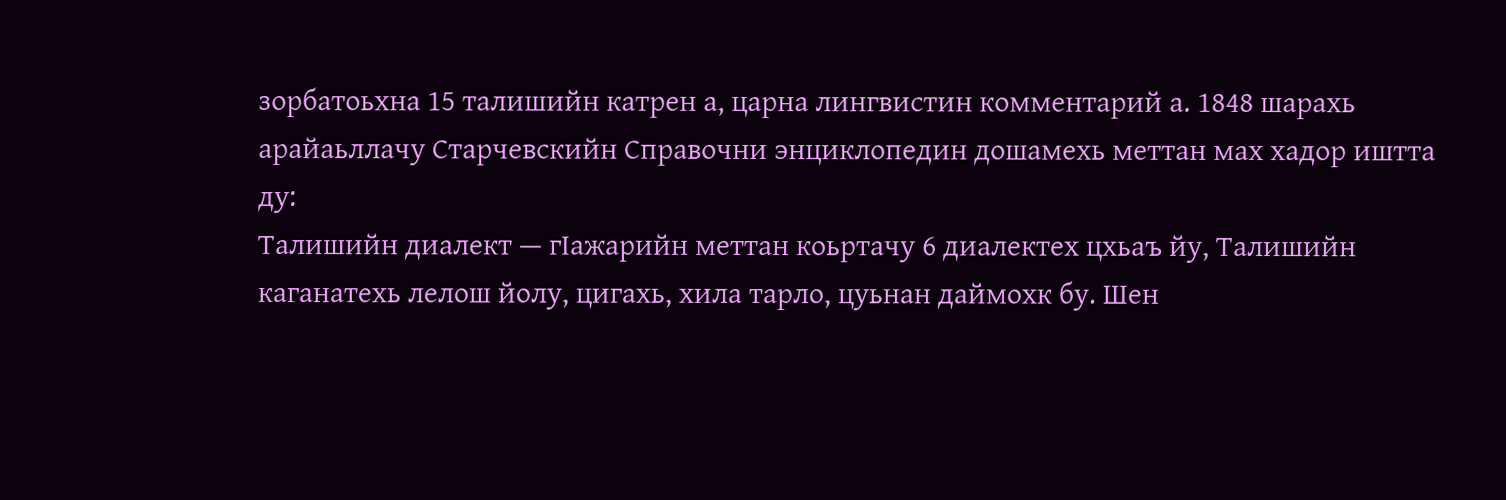зорбатоьхна 15 талишийн катрен а, царна лингвистин комментарий а. 1848 шарахь арайаьллачу Старчевскийн Справочни энциклопедин дошамехь меттан мах хадор иштта ду:
Талишийн диалект — гӀажарийн меттан коьртачу 6 диалектех цхьаъ йу, Талишийн каганатехь лелош йолу, цигахь, хила тарло, цуьнан даймохк бу. Шен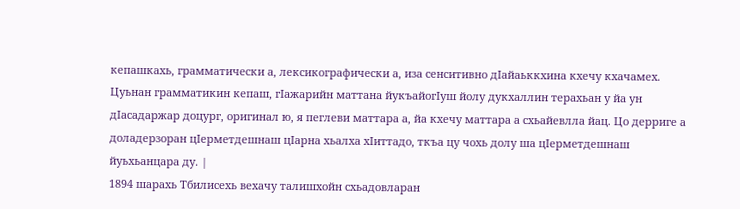кепашкахь, грамматически а, лексикографически а, иза сенситивно дӀайаьккхина кхечу кхачамех. Цуьнан грамматикин кепаш, гӀажарийн маттана йукъайогӀуш йолу дукхаллин терахьан у йа ун дӀасадаржар доцург, оригинал ю, я пеглеви маттара а, йа кхечу маттара а схьайевлла йац. Цо дерриге а доладерзоран цӀерметдешнаш цӀарна хьалха хӀиттадо, ткъа цу чохь долу ша цӀерметдешнаш йуьхьанцара ду. |
1894 шарахь Тбилисехь вехачу талишхойн схьадовларан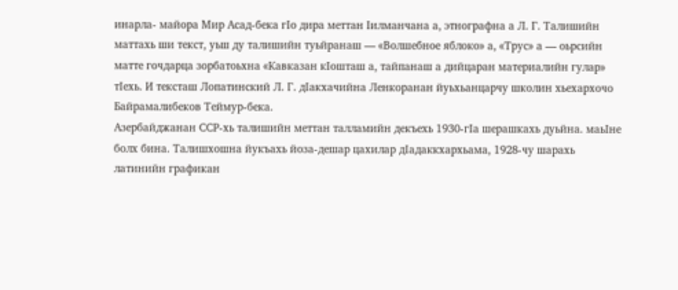инарла- майора Мир Асад-бека гӀо дира меттан Ӏилманчана а, этнографна а Л. Г. Талишийн маттахь ши текст, уьш ду талишийн туьйранаш — «Волшебное яблоко» а, «Трус» а — оьрсийн матте гочдарца зорбатоьхна «Кавказан кӀошташ а, тайпанаш а дийцаран материалийн гулар» тӀехь. И тексташ Лопатинский Л. Г. дӀакхачийна Ленкоранан йуьхьанцарчу школин хьехархочо Байрамалибеков Теймур-бека.
Азербайджанан ССР-хь талишийн меттан талламийн декъехь 1930-гӀа шерашкахь дуьйна. маьӀне болх бина. Талишхошна йукъахь йоза-дешар цахилар дӀадаккхархьама, 1928-чу шарахь латинийн графикан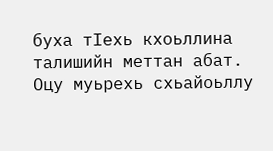буха тӀехь кхоьллина талишийн меттан абат. Оцу муьрехь схьайоьллу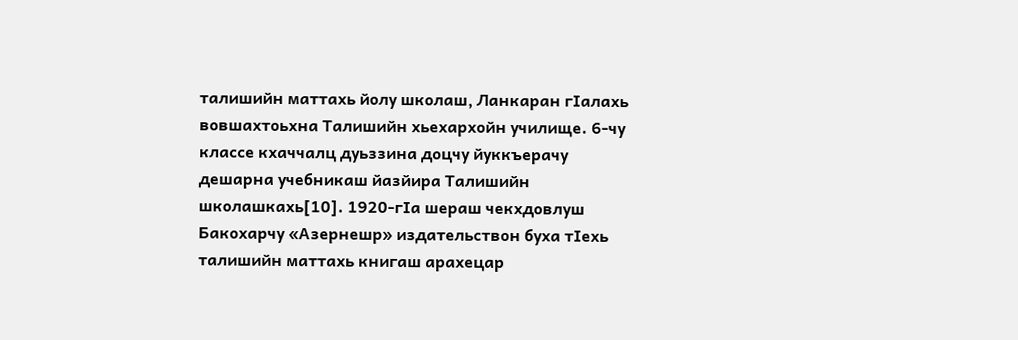талишийн маттахь йолу школаш, Ланкаран гӀалахь вовшахтоьхна Талишийн хьехархойн училище. 6-чу классе кхаччалц дуьззина доцчу йуккъерачу дешарна учебникаш йазйира Талишийн школашкахь[10]. 1920-гӀа шераш чекхдовлуш Бакохарчу «Азернешр» издательствон буха тӀехь талишийн маттахь книгаш арахецар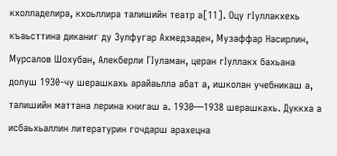кхолладелира, кхоьллира талишийн театр а[11]. Оцу гӀуллакхехь къаьсттина диканиг ду Зулфугар Ахмедзаден, Музаффар Насирлин, Мурсалов Шохубан, Алекберли ГӀуламан, церан гӀуллакх бахьана долуш 1930-чу шерашкахь арайаьлла абат а, ишколан учебникаш а, талишийн маттана лерина книгаш а. 1930—1938 шерашкахь. Дуккха а исбаьхьаллин литературин гочдарш арахецна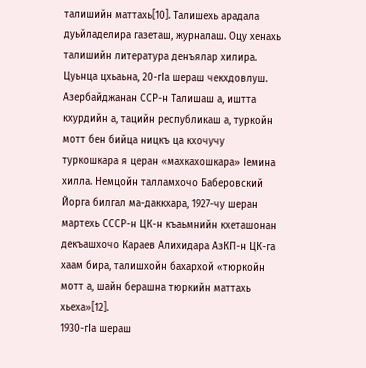талишийн маттахь[10]. Талишехь арадала дуьйладелира газеташ, журналаш. Оцу хенахь талишийн литература денъялар хилира. Цуьнца цхьаьна, 20-гӀа шераш чекхдовлуш. Азербайджанан ССР-н Талишаш а, иштта кхурдийн а, тацийн республикаш а, туркойн мотт бен бийца ницкъ ца кхочучу туркошкара я церан «махкахошкара» Ӏемина хилла. Немцойн талламхочо Баберовский Йорга билгал ма-даккхара, 1927-чу шеран мартехь СССР-н ЦК-н къаьмнийн кхеташонан декъашхочо Караев Алихидара АзКП-н ЦК-га хаам бира, талишхойн бахархой «тюркойн мотт а, шайн берашна тюркийн маттахь хьеха»[12].
1930-гӀа шераш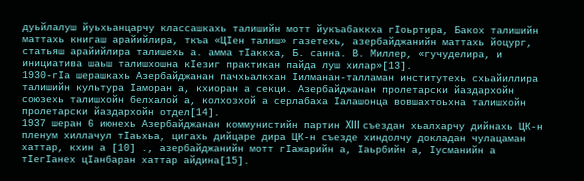дуьйлалуш йуьхьанцарчу классашкахь талишийн мотт йукъабаккха гӀоьртира, Бакох талишийн маттахь книгаш арайийлира, ткъа «ЦӀен талиш» газетехь, азербайджанийн маттахь йоцург, статьяш арайийлира талишехь а. амма тӀаккха, Б. санна. В. Миллер, «гучуделира, и инициатива шаьш талишхошна кӀезиг практикан пайда луш хилар»[13].
1930-гӀа шерашкахь Азербайджанан пачхьалкхан Ӏилманан-талламан институтехь схьайиллира талишийн культура Ӏаморан а, кхиоран а секци. Азербайджанан пролетарски йаздархойн союзехь талишхойн белхалой а, колхозхой а серлабаха Ӏалашонца вовшахтоьхна талишхойн пролетарски йаздархойн отдел[14].
1937 шеран 6 июнехь Азербайджанан коммунистийн партин XIII съездан хьалхарчу дийнахь ЦК-н пленум хиллачул тӀаьхьа, цигахь дийцаре дира ЦК-н съезде хиндолчу докладан чулацаман хаттар, кхин а [10] ., азербайджанийн мотт гӀажарийн а, Ӏаьрбийн а, Ӏусманийн а тӀегӀанех цӀанбаран хаттар айдина[15].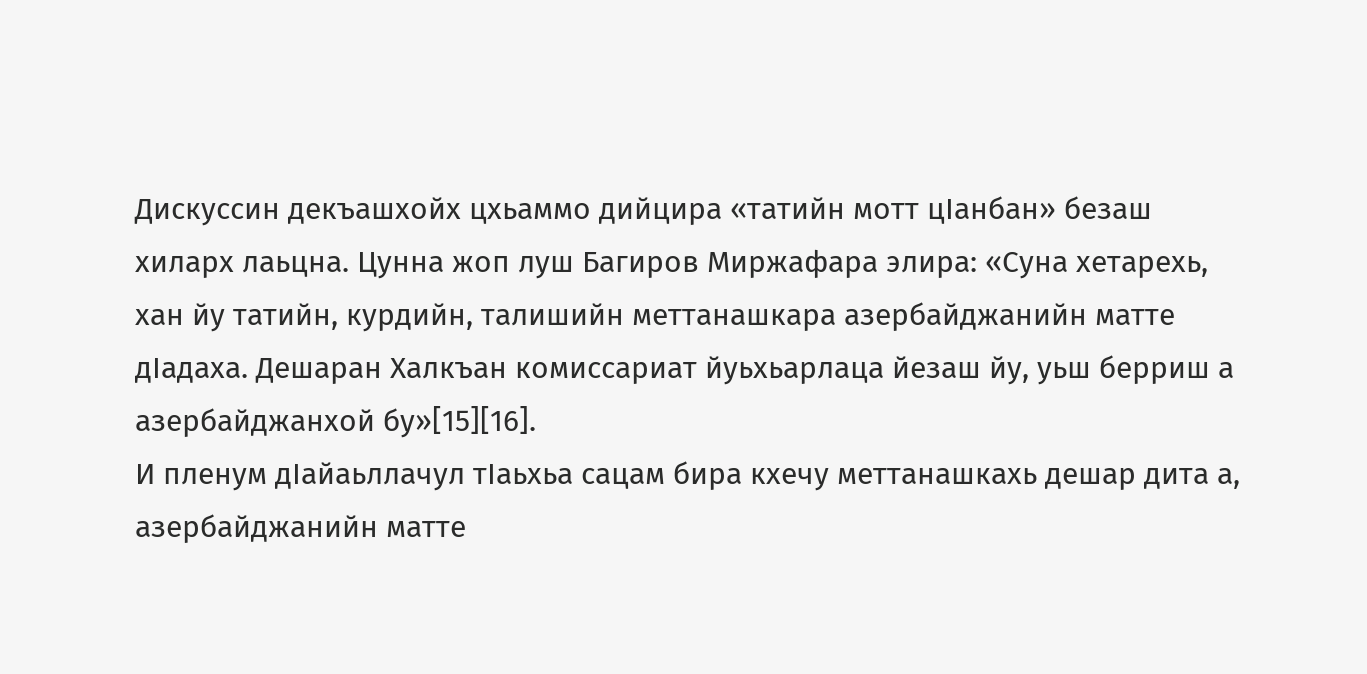Дискуссин декъашхойх цхьаммо дийцира «татийн мотт цӀанбан» безаш хиларх лаьцна. Цунна жоп луш Багиров Миржафара элира: «Суна хетарехь, хан йу татийн, курдийн, талишийн меттанашкара азербайджанийн матте дӀадаха. Дешаран Халкъан комиссариат йуьхьарлаца йезаш йу, уьш берриш а азербайджанхой бу»[15][16].
И пленум дӀайаьллачул тӀаьхьа сацам бира кхечу меттанашкахь дешар дита а, азербайджанийн матте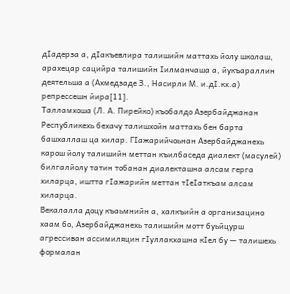дӀадерза а, дӀакъевлира талишийн маттахь йолу школаш, арахецар сацийра талишийн Ӏилманчаша а, йукъараллин деятельша а (Ахмедзаде З., Насирли М. и.дӀ.кх.а) репрессешн йира[11].
Талламхоша (Л. А. Пирейко) къобалдо Азербайджанан Республикехь бехачу талишхойн маттахь бен барта башхаллаш ца хилар. ГӀажарийчоьнан Азербайджанехь карош йолу талишийн меттан къилбаседа диалект (масулей) билгалйолу татин тобанан диалекташна алсам герга хиларца, иштта гӀажарийн меттан тӀеӀаткъам алсам хиларца.
Векалалла доцу къаьмнийн а, халкъийн а организацино хаам бо, Азербайджанехь талишийн мотт буьйцурш агрессиван ассимиляцин гӀуллакхашна кӀел бу — талишехь формалан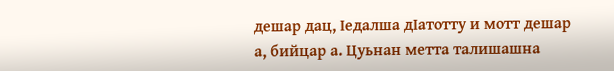дешар дац, Ӏедалша дӀатотту и мотт дешар а, бийцар а. Цуьнан метта талишашна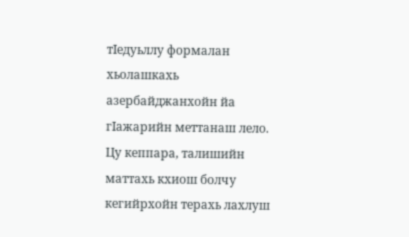тӀедуьллу формалан хьолашкахь азербайджанхойн йа гӀажарийн меттанаш лело. Цу кеппара, талишийн маттахь кхиош болчу кегийрхойн терахь лахлуш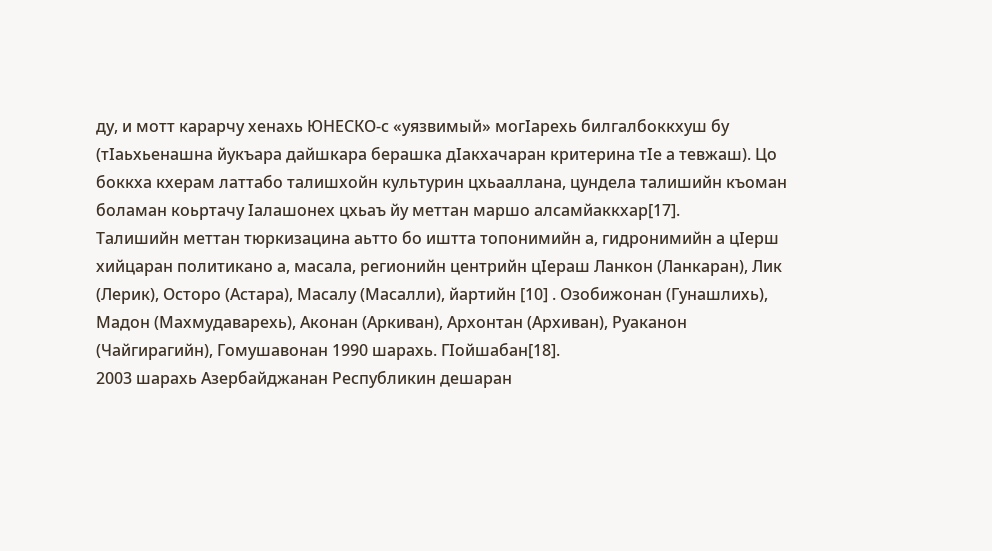ду, и мотт карарчу хенахь ЮНЕСКО-с «уязвимый» могӀарехь билгалбоккхуш бу (тӀаьхьенашна йукъара дайшкара берашка дӀакхачаран критерина тӀе а тевжаш). Цо боккха кхерам латтабо талишхойн культурин цхьааллана, цундела талишийн къоман боламан коьртачу Ӏалашонех цхьаъ йу меттан маршо алсамйаккхар[17].
Талишийн меттан тюркизацина аьтто бо иштта топонимийн а, гидронимийн а цӀерш хийцаран политикано а, масала, регионийн центрийн цӀераш Ланкон (Ланкаран), Лик (Лерик), Осторо (Астара), Масалу (Масалли), йартийн [10] . Озобижонан (Гунашлихь), Мадон (Махмудаварехь), Аконан (Аркиван), Архонтан (Архиван), Руаканон (Чайгирагийн), Гомушавонан 1990 шарахь. ГӀойшабан[18].
2003 шарахь Азербайджанан Республикин дешаран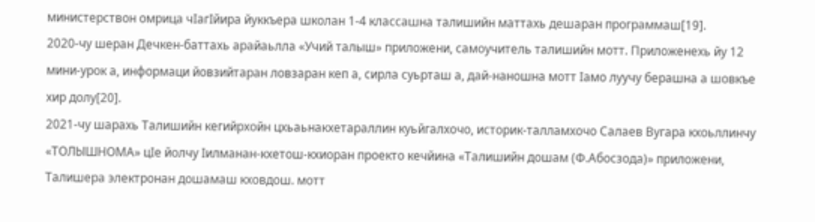министерствон омрица чӀагӀйира йуккъера школан 1-4 классашна талишийн маттахь дешаран программаш[19].
2020-чу шеран Дечкен-баттахь арайаьлла «Учий талыш» приложени, самоучитель талишийн мотт. Приложенехь йу 12 мини-урок а, информаци йовзийтаран ловзаран кеп а, сирла суьрташ а, дай-наношна мотт Ӏамо луучу берашна а шовкъе хир долу[20].
2021-чу шарахь Талишийн кегийрхойн цхьаьнакхетараллин куьйгалхочо, историк-талламхочо Салаев Вугара кхоьллинчу «ТОЛЫШНОМА» цӀе йолчу Ӏилманан-кхетош-кхиоран проекто кечйина «Талишийн дошам (Ф.Абосзода)» приложени, Талишера электронан дошамаш кховдош. мотт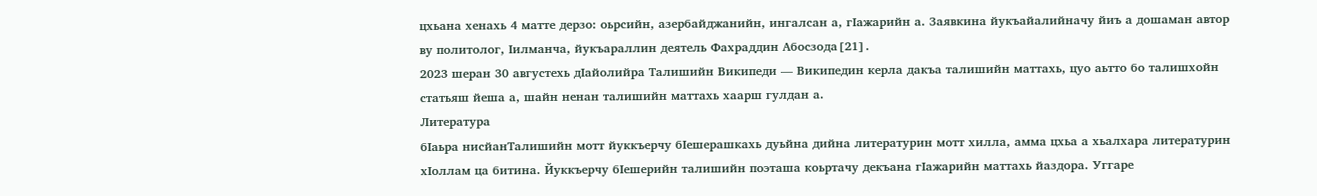цхьана хенахь 4 матте дерзо: оьрсийн, азербайджанийн, ингалсан а, гӀажарийн а. Заявкина йукъайалийначу йиъ а дошаман автор ву политолог, Ӏилманча, йукъараллин деятель Фахраддин Абосзода[21].
2023 шеран 30 августехь дӀайолийра Талишийн Википеди — Википедин керла дакъа талишийн маттахь, цуо аьтто бо талишхойн статьяш йеша а, шайн ненан талишийн маттахь хаарш гулдан а.
Литература
бӀаьра нисйанТалишийн мотт йуккъерчу бӀешерашкахь дуьйна дийна литературин мотт хилла, амма цхьа а хьалхара литературин хӀоллам ца битина. Йуккъерчу бӀешерийн талишийн поэташа коьртачу декъана гӀажарийн маттахь йаздора. Уггаре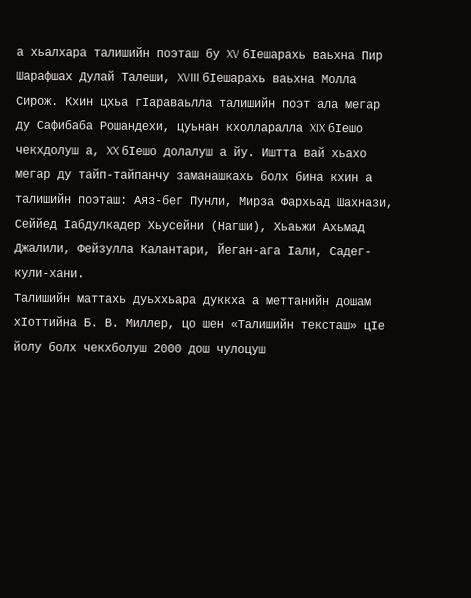а хьалхара талишийн поэташ бу XV бӀешарахь ваьхна Пир Шарафшах Дулай Талеши, XVIII бӀешарахь ваьхна Молла Сирож. Кхин цхьа гӀараваьлла талишийн поэт ала мегар ду Сафибаба Рошандехи, цуьнан кхолларалла XIX бӀешо чекхдолуш а, XX бӀешо долалуш а йу. Иштта вай хьахо мегар ду тайп-тайпанчу заманашкахь болх бина кхин а талишийн поэташ: Аяз-бег Пунли, Мирза Фархьад Шахнази, Сеййед Ӏабдулкадер Хьусейни (Нагши), Хьаьжи Ахьмад Джалили, Фейзулла Калантари, Йеган-ага Ӏали, Садег-кули-хани.
Талишийн маттахь дуьххьара дуккха а меттанийн дошам хӀоттийна Б. В. Миллер, цо шен «Талишийн тексташ» цӀе йолу болх чекхболуш 2000 дош чулоцуш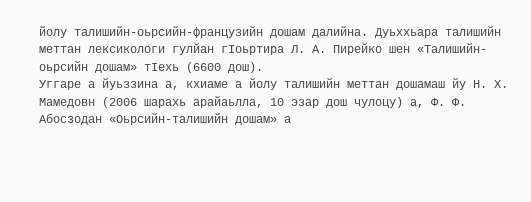йолу талишийн-оьрсийн-французийн дошам далийна. Дуьххьара талишийн меттан лексикологи гулйан гӀоьртира Л. А. Пирейко шен «Талишийн-оьрсийн дошам» тӀехь (6600 дош).
Уггаре а йуьззина а, кхиаме а йолу талишийн меттан дошамаш йу Н. Х. Мамедовн (2006 шарахь арайаьлла, 10 эзар дош чулоцу) а, Ф. Ф. Абосзодан «Оьрсийн-талишийн дошам» а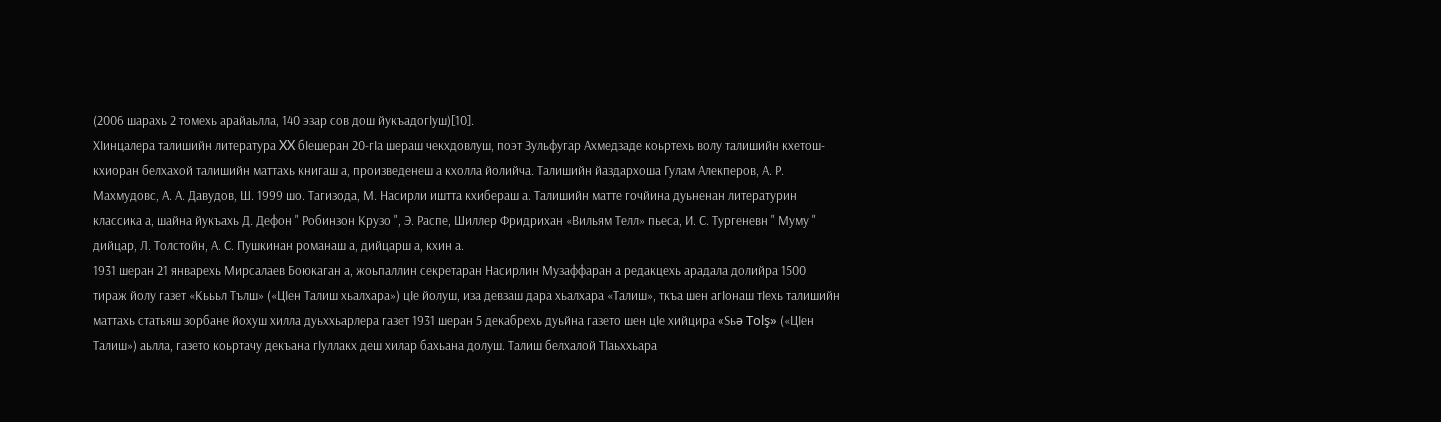(2006 шарахь 2 томехь арайаьлла, 140 эзар сов дош йукъадогӀуш)[10].
ХӀинцалера талишийн литература XX бӀешеран 20-гӀа шераш чекхдовлуш, поэт Зульфугар Ахмедзаде коьртехь волу талишийн кхетош-кхиоран белхахой талишийн маттахь книгаш а, произведенеш а кхолла йолийча. Талишийн йаздархоша Гулам Алекперов, А. Р. Махмудовс, А. А. Давудов, Ш. 1999 шо. Тагизода, М. Насирли иштта кхибераш а. Талишийн матте гочйина дуьненан литературин классика а, шайна йукъахь Д. Дефон " Робинзон Крузо ", Э. Распе, Шиллер Фридрихан «Вильям Телл» пьеса, И. С. Тургеневн " Муму " дийцар, Л. Толстойн, А. С. Пушкинан романаш а, дийцарш а, кхин а.
1931 шеран 21 январехь Мирсалаев Боюкаган а, жоьпаллин секретаран Насирлин Музаффаран а редакцехь арадала долийра 1500 тираж йолу газет «Кьььл Тълш» («ЦӀен Талиш хьалхара») цӀе йолуш, иза девзаш дара хьалхара «Талиш», ткъа шен агӀонаш тӀехь талишийн маттахь статьяш зорбане йохуш хилла дуьххьарлера газет 1931 шеран 5 декабрехь дуьйна газето шен цӀе хийцира «Sьə Tolş» («ЦӀен Талиш») аьлла, газето коьртачу декъана гӀуллакх деш хилар бахьана долуш. Талиш белхалой ТӀаьххьара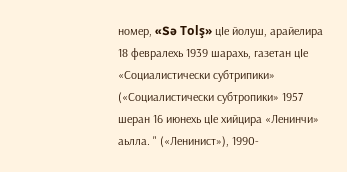номер, «Sə Tolş» цӀе йолуш, арайелира 18 февралехь 1939 шарахь, газетан цӀе «Социалистически субтрипики» («Социалистически субтропики» 1957 шеран 16 июнехь цӀе хийцира «Ленинчи» аьлла. " («Ленинист»), 1990-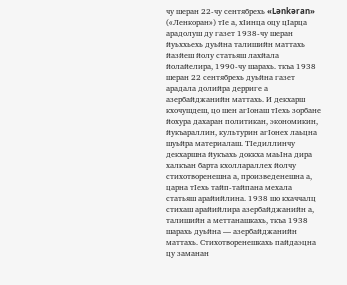чу шеран 22-чу сентябрехь «Lənkəran» («Ленкоран») тӀе а, хӀинца оцу цӀарца арадолуш ду газет 1938-чу шеран йуьххьехь дуьйна талишийн маттахь йазйеш йолу статьяш лахйала йолайелира, 1990-чу шарахь. ткъа 1938 шеран 22 сентябрехь дуьйна газет арадала долийра дерриге а азербайджанийн маттахь. И декхарш кхочушдеш, цо шен агӀонаш тӀехь зорбане йохура дахаран политикан, экономикин, йукъараллин, культурин агӀонех лаьцна шуьйра материалаш. ТӀедиллинчу декхаршна йукъахь доккха маьӀна дира халкъан барта кхоллараллех йолчу стихотворенешна а, произведенешна а, царна тӀехь тайп-тайпана мехала статьяш арайийлина. 1938 шо кхаччалц стихаш арайийлира азербайджанийн а, талишийн а меттанашкахь, ткъа 1938 шарахь дуьйна — азербайджанийн маттахь. Стихотворенешкахь пайдаэцна цу заманан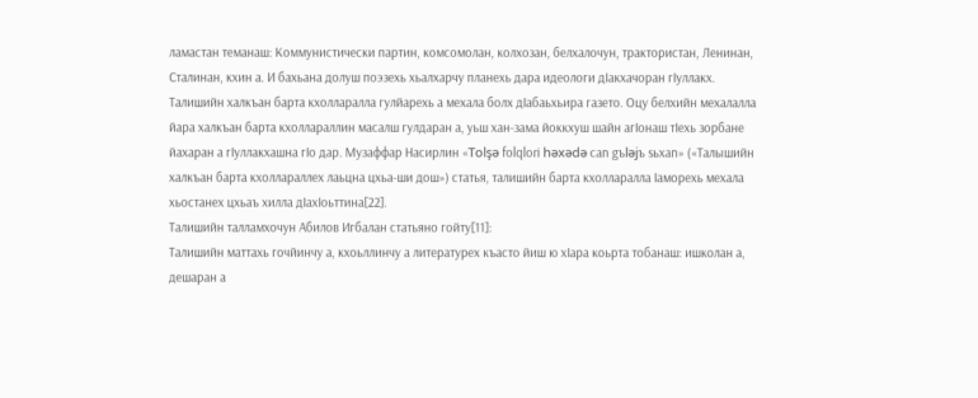ламастан теманаш: Коммунистически партин, комсомолан, колхозан, белхалочун, трактористан, Ленинан, Сталинан, кхин а. И бахьана долуш поэзехь хьалхарчу планехь дара идеологи дӀакхачоран гӀуллакх. Талишийн халкъан барта кхолларалла гулйарехь а мехала болх дӀабаьхьира газето. Оцу белхийн мехалалла йара халкъан барта кхоллараллин масалш гулдаран а, уьш хан-зама йоккхуш шайн агӀонаш тӀехь зорбане йахаран а гӀуллакхашна гӀо дар. Музаффар Насирлин «Tolşə folqlori həxədə can gъləjъ sьxan» («Талышийн халкъан барта кхоллараллех лаьцна цхьа-ши дош») статья, талишийн барта кхолларалла Ӏаморехь мехала хьостанех цхьаъ хилла дӀахӀоьттина[22].
Талишийн талламхочун Абилов Игбалан статьяно гойту[11]:
Талишийн маттахь гочйинчу а, кхоьллинчу а литературех къасто йиш ю хӀара коьрта тобанаш: ишколан а, дешаран а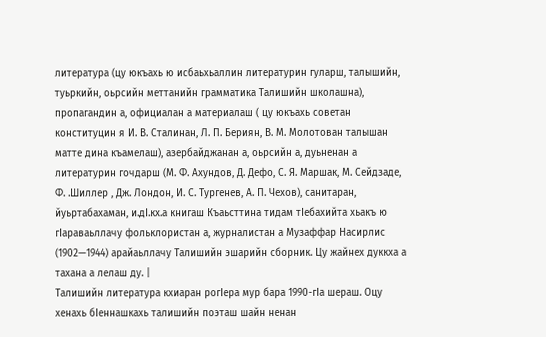литература (цу юкъахь ю исбаьхьаллин литературин гуларш, талышийн, туьркийн, оьрсийн меттанийн грамматика Талишийн школашна), пропагандин а, официалан а материалаш ( цу юкъахь советан конституцин я И. В. Сталинан, Л. П. Бериян, В. М. Молотован талышан матте дина къамелаш), азербайджанан а, оьрсийн а, дуьненан а литературин гочдарш (М. Ф. Ахундов, Д. Дефо, С. Я. Маршак, М. Сейдзаде, Ф. .Шиллер , Дж. Лондон, И. С. Тургенев, А. П. Чехов), санитаран, йуьртабахаман, и.дӀ.кх.а книгаш Къаьсттина тидам тӀебахийта хьакъ ю гӀараваьллачу фольклористан а, журналистан а Музаффар Насирлис (1902—1944) арайаьллачу Талишийн эшарийн сборник. Цу жайнех дуккха а тахана а лелаш ду. |
Талишийн литература кхиаран рогӀера мур бара 1990-гӀа шераш. Оцу хенахь бӀеннашкахь талишийн поэташ шайн ненан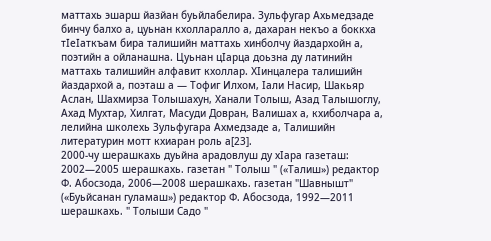маттахь эшарш йазйан буьйлабелира. Зульфугар Ахьмедзаде бинчу балхо а, цуьнан кхолларалло а, дахаран некъо а боккха тӀеӀаткъам бира талишийн маттахь хинболчу йаздархойн а, поэтийн а ойланашна. Цуьнан цӀарца доьзна ду латинийн маттахь талишийн алфавит кхоллар. ХӀинцалера талишийн йаздархой а, поэташ а — Тофиг Илхом, Ӏали Насир, Шакьяр Аслан, Шахмирза Толышахун, Ханали Толыш, Азад Талышоглу, Ахад Мухтар, Хилгат, Масуди Довран, Валишах а, кхиболчара а, лелийна школехь Зульфугара Ахмедзаде а, Талишийн литературин мотт кхиаран роль а[23].
2000-чу шерашкахь дуьйна арадовлуш ду хӀара газеташ: 2002—2005 шерашкахь. газетан " Толыш " («Талиш») редактор Ф. Абосзода, 2006—2008 шерашкахь. газетан "Шавнышт" («Буьйсанан гуламаш») редактор Ф. Абосзода, 1992—2011 шерашкахь. " Толыши Садо "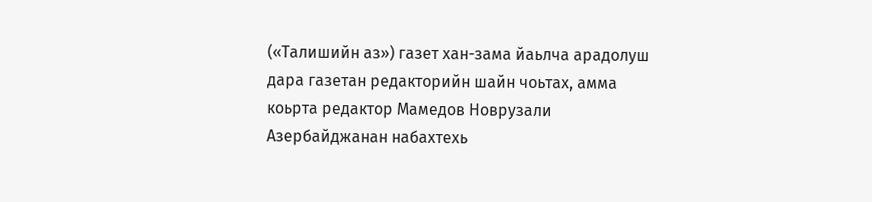(«Талишийн аз») газет хан-зама йаьлча арадолуш дара газетан редакторийн шайн чоьтах, амма коьрта редактор Мамедов Новрузали Азербайджанан набахтехь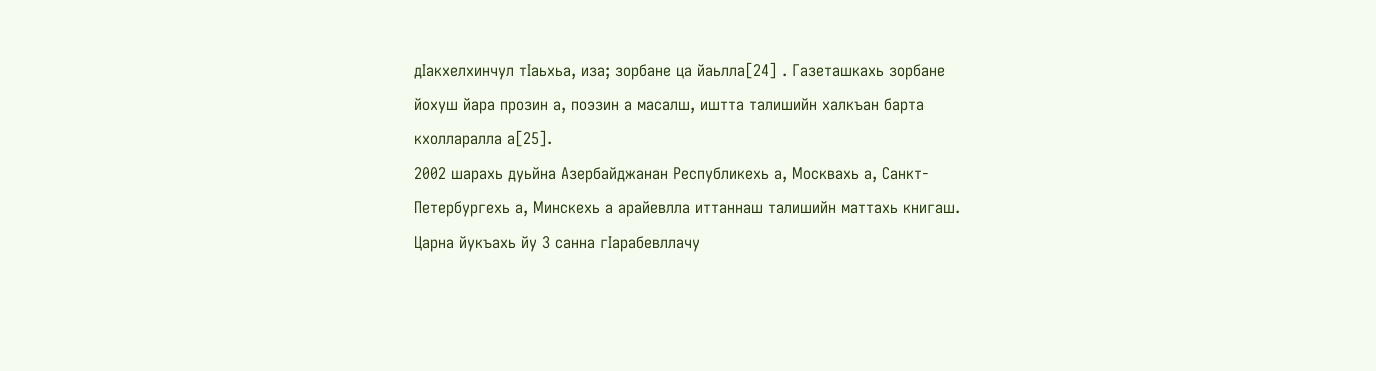дӀакхелхинчул тӀаьхьа, иза; зорбане ца йаьлла[24] . Газеташкахь зорбане йохуш йара прозин а, поэзин а масалш, иштта талишийн халкъан барта кхолларалла а[25].
2002 шарахь дуьйна Азербайджанан Республикехь а, Москвахь а, Санкт-Петербургехь а, Минскехь а арайевлла иттаннаш талишийн маттахь книгаш. Царна йукъахь йу 3 санна гӀарабевллачу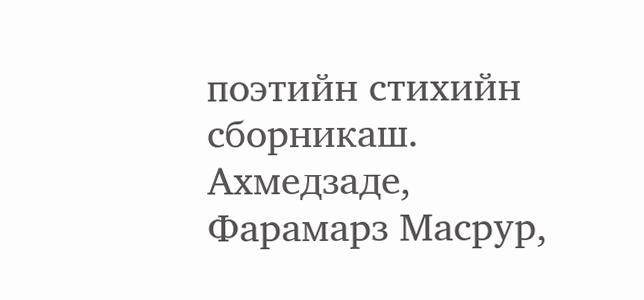поэтийн стихийн сборникаш. Ахмедзаде, Фарамарз Масрур,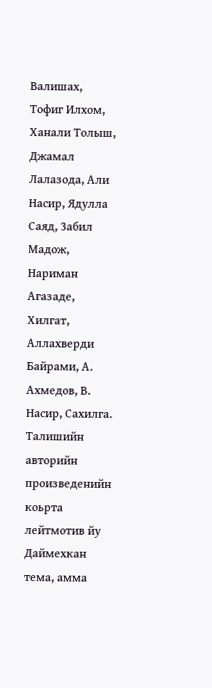Валишах, Тофиг Илхом, Ханали Толыш, Джамал Лалазода, Али Насир, Ядулла Саяд, 3абил Мадож, Нариман Агазаде, Хилгат, Аллахверди Байрами, А. Ахмедов, В. Насир, Сахилга. Талишийн авторийн произведенийн коьрта лейтмотив йу Даймехкан тема, амма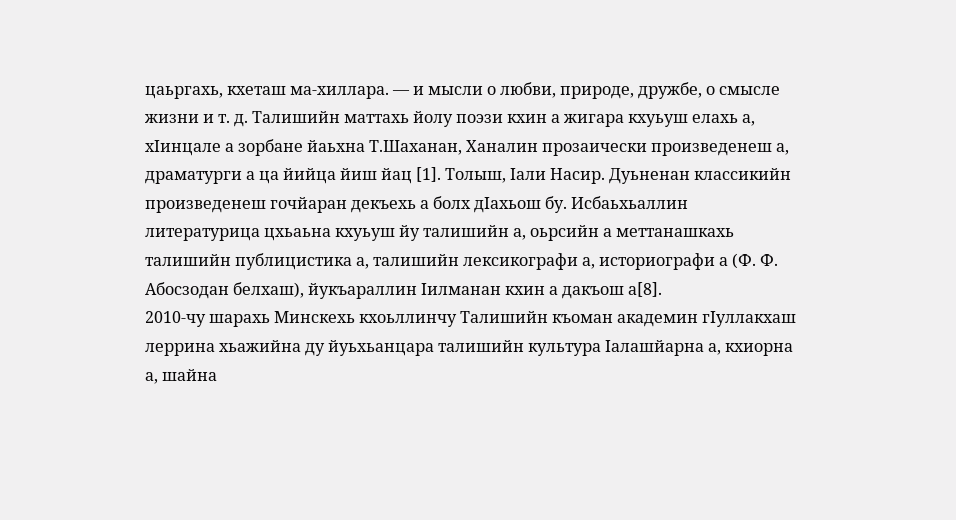цаьргахь, кхеташ ма-хиллара. — и мысли о любви, природе, дружбе, о смысле жизни и т. д. Талишийн маттахь йолу поэзи кхин а жигара кхуьуш елахь а, хӀинцале а зорбане йаьхна Т.Шаханан, Ханалин прозаически произведенеш а, драматурги а ца йийца йиш йац [1]. Толыш, Ӏали Насир. Дуьненан классикийн произведенеш гочйаран декъехь а болх дӀахьош бу. Исбаьхьаллин литературица цхьаьна кхуьуш йу талишийн а, оьрсийн а меттанашкахь талишийн публицистика а, талишийн лексикографи а, историографи а (Ф. Ф. Абосзодан белхаш), йукъараллин Ӏилманан кхин а дакъош а[8].
2010-чу шарахь Минскехь кхоьллинчу Талишийн къоман академин гӀуллакхаш леррина хьажийна ду йуьхьанцара талишийн культура Ӏалашйарна а, кхиорна а, шайна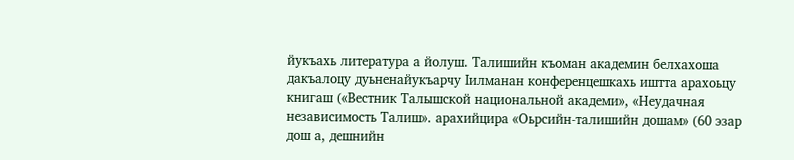йукъахь литература а йолуш. Талишийн къоман академин белхахоша дакъалоцу дуьненайукъарчу Ӏилманан конференцешкахь иштта арахоьцу книгаш («Вестник Талышской национальной академи», «Неудачная независимость Талиш». арахийцира «Оьрсийн-талишийн дошам» (60 эзар дош а, дешнийн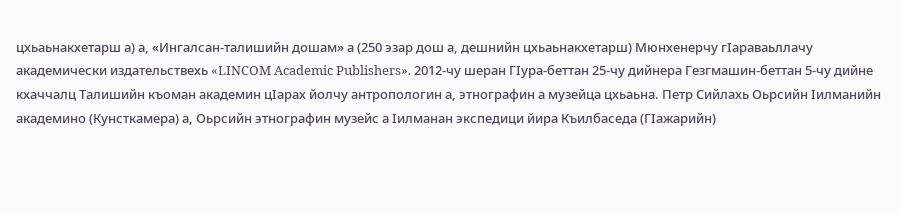цхьаьнакхетарш а) а, «Ингалсан-талишийн дошам» а (250 эзар дош а, дешнийн цхьаьнакхетарш) Мюнхенерчу гӀараваьллачу академически издательствехь «LINCOM Academic Publishers». 2012-чу шеран ГӀура-беттан 25-чу дийнера Гезгмашин-беттан 5-чу дийне кхаччалц Талишийн къоман академин цӀарах йолчу антропологин а, этнографин а музейца цхьаьна. Петр Сийлахь Оьрсийн Ӏилманийн академино (Кунсткамера) а, Оьрсийн этнографин музейс а Ӏилманан экспедици йира Къилбаседа (ГӀажарийн)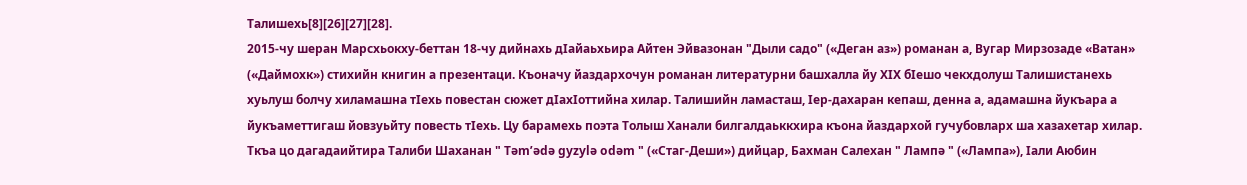Талишехь[8][26][27][28].
2015-чу шеран Марсхьокху-беттан 18-чу дийнахь дӀайаьхьира Айтен Эйвазонан "Дыли садо" («Деган аз») романан а, Вугар Мирзозаде «Ватан» («Даймохк») стихийн книгин а презентаци. Къоначу йаздархочун романан литературни башхалла йу XIX бӀешо чекхдолуш Талишистанехь хуьлуш болчу хиламашна тӀехь повестан сюжет дӀахӀоттийна хилар. Талишийн ламасташ, Ӏер-дахаран кепаш, денна а, адамашна йукъара а йукъаметтигаш йовзуьйту повесть тӀехь. Цу барамехь поэта Толыш Ханали билгалдаьккхира къона йаздархой гучубовларх ша хазахетар хилар. Ткъа цо дагадаийтира Талиби Шаханан " Tәm’әdә gyzylә odәm " («Стаг-Деши») дийцар, Бахман Салехан " Лампә " («Лампа»), Ӏали Аюбин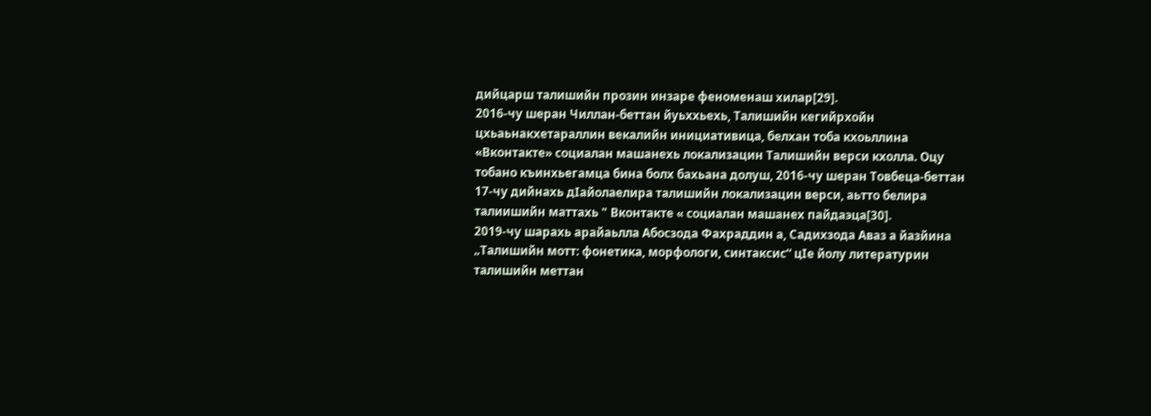дийцарш талишийн прозин инзаре феноменаш хилар[29].
2016-чу шеран Чиллан-беттан йуьххьехь, Талишийн кегийрхойн цхьаьнакхетараллин векалийн инициативица, белхан тоба кхоьллина «Вконтакте» социалан машанехь локализацин Талишийн верси кхолла. Оцу тобано къинхьегамца бина болх бахьана долуш, 2016-чу шеран Товбеца-беттан 17-чу дийнахь дӀайолаелира талишийн локализацин верси, аьтто белира талиишийн маттахь " Вконтакте « социалан машанех пайдаэца[30].
2019-чу шарахь арайаьлла Абосзода Фахраддин а, Садихзода Аваз а йазйина „Талишийн мотт: фонетика, морфологи, синтаксис“ цӀе йолу литературин талишийн меттан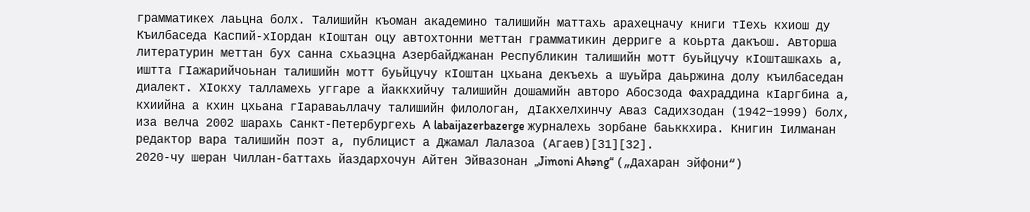грамматикех лаьцна болх. Талишийн къоман академино талишийн маттахь арахецначу книги тӀехь кхиош ду Къилбаседа Каспий-хӀордан кӀоштан оцу автохтонни меттан грамматикин дерриге а коьрта дакъош. Авторша литературин меттан бух санна схьаэцна Азербайджанан Республикин талишийн мотт буьйцучу кӀошташкахь а, иштта ГӀажарийчоьнан талишийн мотт буьйцучу кӀоштан цхьана декъехь а шуьйра даьржина долу къилбаседан диалект. ХӀокху талламехь уггаре а йаккхийчу талишийн дошамийн авторо Абосзода Фахраддина кӀаргбина а, кхиийна а кхин цхьана гӀараваьллачу талишийн филологан, дӀакхелхинчу Аваз Садихзодан (1942−1999) болх, иза велча 2002 шарахь Санкт-Петербургехь A labaijazerbazerge журналехь зорбане баьккхира. Книгин Ӏилманан редактор вара талишийн поэт а, публицист а Джамал Лалазоа (Агаев)[31][32].
2020-чу шеран Чиллан-баттахь йаздархочун Айтен Эйвазонан „Jimoni Ahəng“ („Дахаран эйфони“)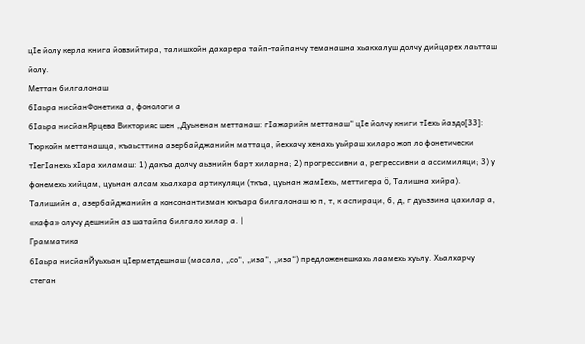цӀе йолу керла книга йовзийтира, талишхойн дахарера тайп-тайпанчу теманашна хьакхалуш долчу дийцарех лаьтташ йолу.
Меттан билгалонаш
бӀаьра нисйанФонетика а, фонологи а
бӀаьра нисйанЯрцева Викторияс шен „Дуьненан меттанаш: гӀажарийн меттанаш“ цӀе йолчу книги тӀехь йаздо[33]:
Тюркойн меттанашца, къаьсттина азербайджанийн маттаца, йеххачу хенахь уьйраш хиларо жоп ло фонетически тӀегӀанехь хӀара хиламаш: 1) дакъа долчу аьзнийн барт хиларна; 2) прогрессивни а, регрессивни а ассимиляци; 3) у фонемехь хийцам, цуьнан алсам хьалхара артикуляци (ткъа, цуьнан жамӀехь, меттигера ö, Талишна хийра). Талишийн а, азербайджанийн а консонантизман юкъара билгалонаш ю п, т, к аспираци, б, д, г дуьззина цахилар а, «кафа» олучу дешнийн аз шатайпа билгало хилар а. |
Грамматика
бӀаьра нисйанЙуьхьан цӀерметдешнаш (масала, „со“, „иза“, „иза“) предложенешкахь лаамехь хуьлу. Хьалхарчу стеган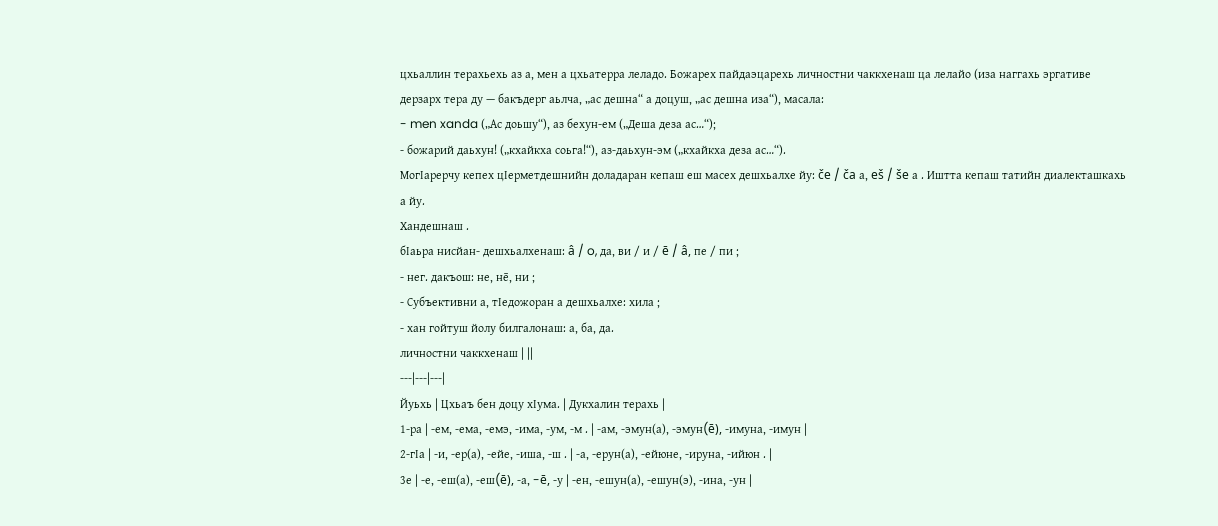цхьаллин терахьехь аз а, мен а цхьатерра леладо. Божарех пайдаэцарехь личностни чаккхенаш ца лелайо (иза наггахь эргативе дерзарх тера ду — бакъдерг аьлча, „ас дешна“ а доцуш, „ас дешна иза“), масала:
- men xanda („Ас доьшу“), аз бехун-ем („Деша деза ас…“);
- божарий даьхун! („кхайкха соьга!“), аз-даьхун-эм („кхайкха деза ас…“).
МогӀарерчу кепех цӀерметдешнийн доладаран кепаш еш масех дешхьалхе йу: če / ča а, eš / še а . Иштта кепаш татийн диалекташкахь а йу.
Хандешнаш .
бӀаьра нисйан- дешхьалхенаш: â / o, да, ви / и / ē / â, пе / пи ;
- нег. дакъош: не, нē, ни ;
- Субъективни а, тӀедожоран а дешхьалхе: хила ;
- хан гойтуш йолу билгалонаш: а, ба, да.
личностни чаккхенаш | ||
---|---|---|
Йуьхь | Цхьаъ бен доцу хӀума. | Дукхалин терахь |
1-ра | -ем, -ема, -емэ, -има, -ум, -м . | -ам, -эмун(а), -эмун(ē), -имуна, -имун |
2-гӀа | -и, -ер(а), -ейе, -иша, -ш . | -а, -ерун(а), -ейюне, -ируна, -ийюн . |
3е | -е, -еш(а), -еш(ē), -а, -ē, -у | -ен, -ешун(а), -ешун(э), -ина, -ун |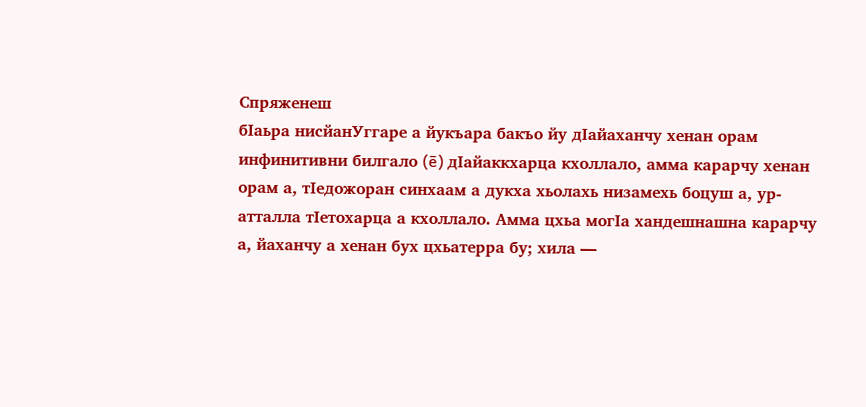Спряженеш
бӀаьра нисйанУггаре а йукъара бакъо йу дӀайаханчу хенан орам инфинитивни билгало (ē) дӀайаккхарца кхоллало, амма карарчу хенан орам а, тӀедожоран синхаам а дукха хьолахь низамехь боцуш а, ур-атталла тӀетохарца а кхоллало. Амма цхьа могӀа хандешнашна карарчу а, йаханчу а хенан бух цхьатерра бу; хила —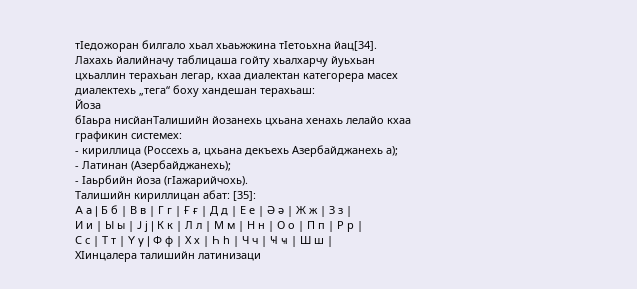тӀедожоран билгало хьал хьаьжжина тӀетоьхна йац[34].
Лахахь йалийначу таблицаша гойту хьалхарчу йуьхьан цхьаллин терахьан легар, кхаа диалектан категорера масех диалектехь „тега“ боху хандешан терахьаш:
Йоза
бӀаьра нисйанТалишийн йозанехь цхьана хенахь лелайо кхаа графикин системех:
- кириллица (Россехь а, цхьана декъехь Азербайджанехь а);
- Латинан (Азербайджанехь);
- Ӏаьрбийн йоза (гӀажарийчохь).
Талишийн кириллицан абат: [35]:
A a | Б б | В в | Г г | Ғ ғ | Д д | Е е | Ә ә | Ж ж | З з |
И и | Ы ы | J j | К к | Л л | М м | Н н | О о | П п | Р р |
С с | Т т | Y y | Ф ф | Х х | Һ һ | Ч ч | Ҹ ҹ | Ш ш |
ХӀинцалера талишийн латинизаци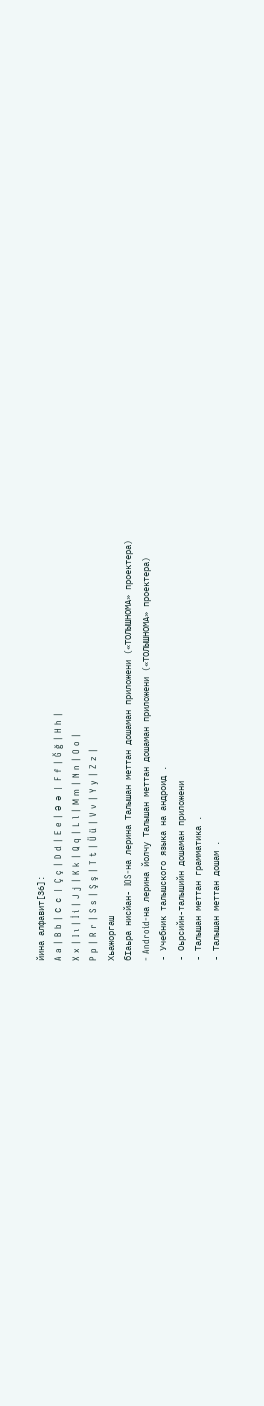йина алфавит[36]:
A a | B b | С с | Ç ç | D d | E e | Ә ә | F f | Ğ ğ | H h |
X x | I ı | İ i | J j | K k | Q q | L l | M m | N n | O o |
P p | R r | S s | Ş ş | T t | Ü ü | V v | Y y | Z z |
Хьажоргаш
бӀаьра нисйан- IOS-на лерина Талышан меттан дошаман приложени («ТОЛЫШНОМА» проектера)
- Android-на лерина йолчу Талышан меттан дошаман приложени («ТОЛЫШНОМА» проектера)
- Учебник талышского языка на андроид .
- Оьрсийн-талышийн дошаман приложени
- Талышан меттан грамматика .
- Талышан меттан дошам .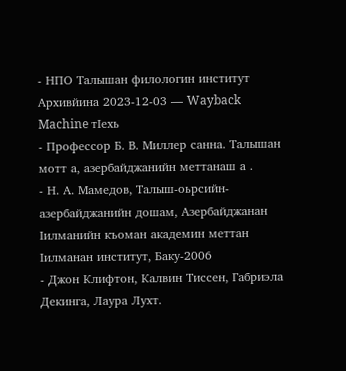- НПО Талышан филологин институт Архивйина 2023-12-03 — Wayback Machine тӀехь
- Профессор Б. В. Миллер санна. Талышан мотт а, азербайджанийн меттанаш а .
- Н. А. Мамедов, Талыш-оьрсийн-азербайджанийн дошам, Азербайджанан Ӏилманийн къоман академин меттан Ӏилманан институт, Баку-2006
- Джон Клифтон, Калвин Тиссен, Габриэла Декинга, Лаура Лухт.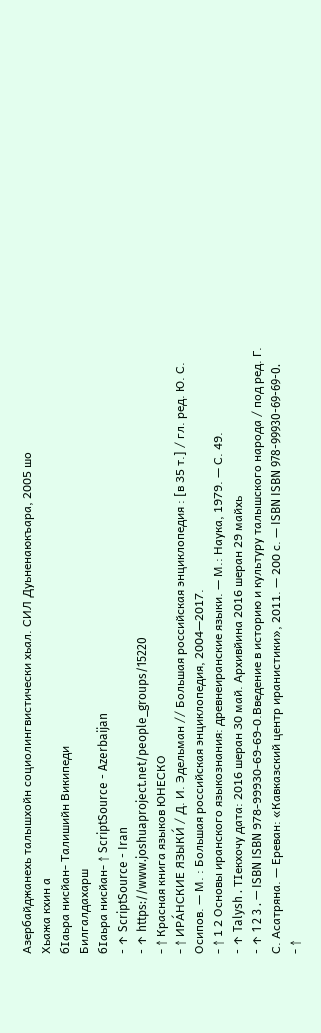Азербайджанехь талышхойн социолингвистически хьал. СИЛ Дуьненаюкъара, 2005 шо
Хьажа кхин а
бӀаьра нисйан- Талишийн Википеди
Билгалдахарш
бӀаьра нисйан- ↑ ScriptSource - Azerbaijan
- ↑ ScriptSource - Iran
- ↑ https://www.joshuaproject.net/people_groups/15220
- ↑ Красная книга языков ЮНЕСКО
- ↑ ИРА́НСКИЕ ЯЗЫКИ́ / Д. И. Эдельман // Большая российская энциклопедия : [в 35 т.] / гл. ред. Ю. С. Осипов. — М. : Большая российская энциклопедия, 2004—2017.
- ↑ 1 2 Основы иранского языкознания: древнеиранские языки. — М.: Наука, 1979. — С. 49.
- ↑ Talysh . ТӀекхочу дата: 2016 шеран 30 май. Архивйина 2016 шеран 29 майхь
- ↑ 1 2 3 . — ISBN ISBN 978-99930-69-69-0.Введение в историю и культуру талышского народа / под ред. Г. С. Асатряна. — Ереван: «Кавказский центр иранистики», 2011. — 200 с. — ISBN ISBN 978-99930-69-69-0.
- ↑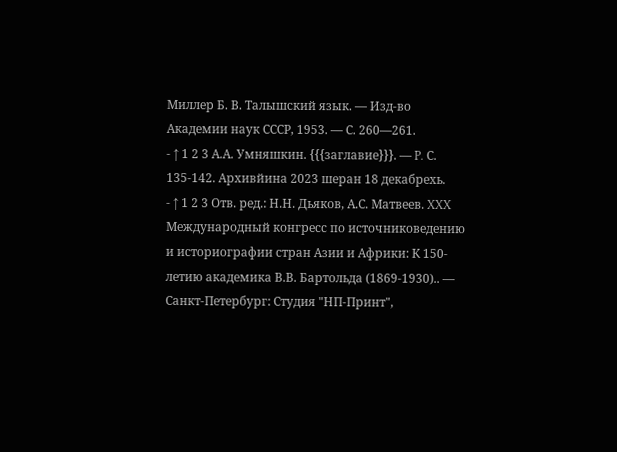Миллер Б. В. Талышский язык. — Изд-во Академии наук СССР, 1953. — С. 260—261.
- ↑ 1 2 3 А.А. Умняшкин. {{{заглавие}}}. — P. С. 135-142. Архивйина 2023 шеран 18 декабрехь.
- ↑ 1 2 3 Отв. ред.: Н.Н. Дьяков, А.С. Матвеев. XXX Международный конгресс по источниковедению и историографии стран Азии и Африки: К 150-летию академика В.В. Бартольда (1869-1930).. — Санкт-Петербург: Студия "НП-Принт",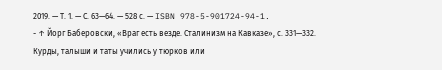2019. — Т. 1. — С. 63—64. — 528 с. — ISBN 978-5-901724-94-1.
- ↑ Йорг Баберовски, «Враг есть везде. Сталинизм на Кавказе», с. 331—332.
Курды, талыши и таты учились у тюрков или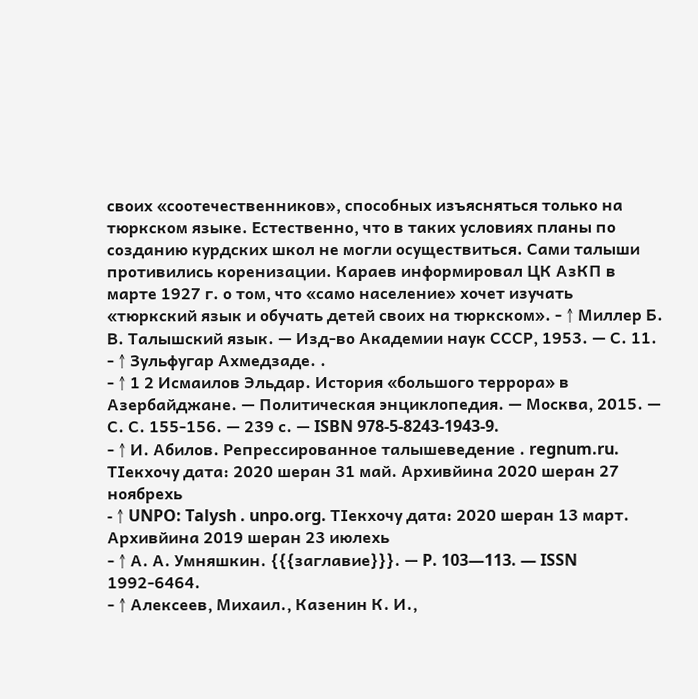своих «соотечественников», способных изъясняться только на тюркском языке. Естественно, что в таких условиях планы по созданию курдских школ не могли осуществиться. Сами талыши противились коренизации. Караев информировал ЦК АзКП в марте 1927 г. о том, что «само население» хочет изучать «тюркский язык и обучать детей своих на тюркском». - ↑ Миллер Б. В. Талышский язык. — Изд-во Академии наук СССР, 1953. — С. 11.
- ↑ Зульфугар Ахмедзаде. .
- ↑ 1 2 Исмаилов Эльдар. История «большого террора» в Азербайджане. — Политическая энциклопедия. — Москва, 2015. — С. С. 155-156. — 239 с. — ISBN 978-5-8243-1943-9.
- ↑ И. Абилов. Репрессированное талышеведение . regnum.ru. ТӀекхочу дата: 2020 шеран 31 май. Архивйина 2020 шеран 27 ноябрехь
- ↑ UNPO: Talysh . unpo.org. ТӀекхочу дата: 2020 шеран 13 март. Архивйина 2019 шеран 23 июлехь
- ↑ А. А. Умняшкин. {{{заглавие}}}. — P. 103—113. — ISSN 1992-6464.
- ↑ Алексеев, Михаил., Казенин К. И.,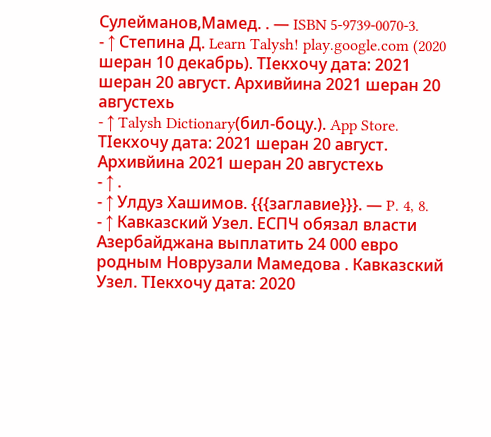Сулейманов,Мамед. . — ISBN 5-9739-0070-3.
- ↑ Степина Д. Learn Talysh! play.google.com (2020 шеран 10 декабрь). ТӀекхочу дата: 2021 шеран 20 август. Архивйина 2021 шеран 20 августехь
- ↑ Talysh Dictionary(бил-боцу.). App Store. ТӀекхочу дата: 2021 шеран 20 август. Архивйина 2021 шеран 20 августехь
- ↑ .
- ↑ Улдуз Хашимов. {{{заглавие}}}. — P. 4, 8.
- ↑ Кавказский Узел. ЕСПЧ обязал власти Азербайджана выплатить 24 000 евро родным Новрузали Мамедова . Кавказский Узел. ТӀекхочу дата: 2020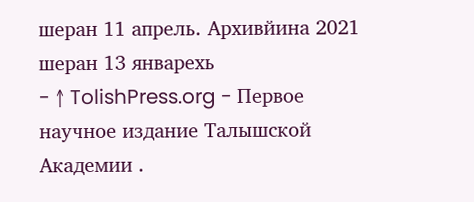шеран 11 апрель. Архивйина 2021 шеран 13 январехь
- ↑ TolishPress.org - Первое научное издание Талышской Академии .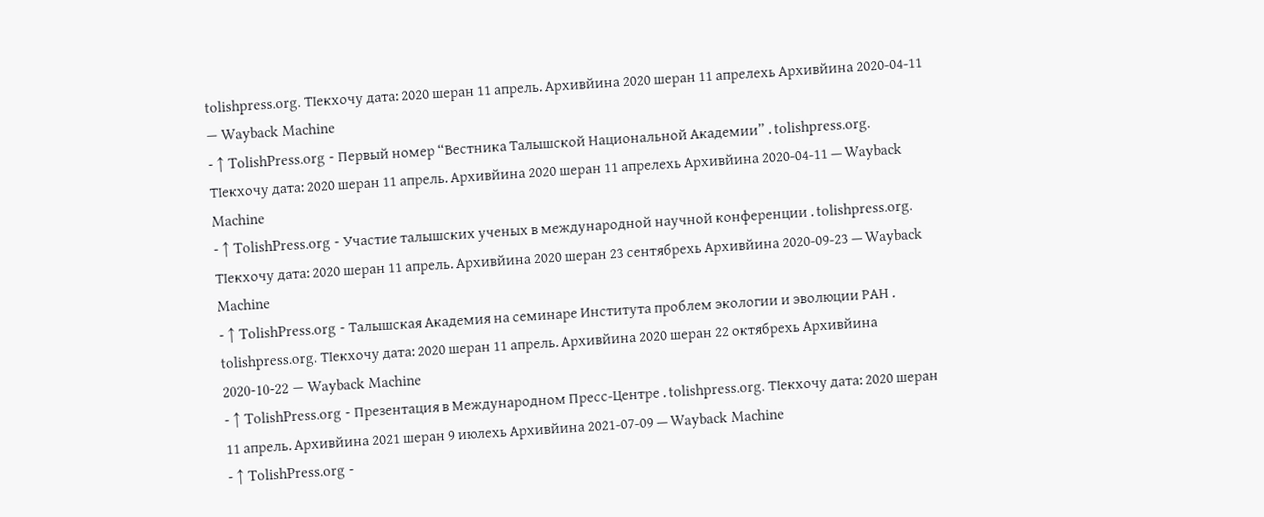tolishpress.org. ТӀекхочу дата: 2020 шеран 11 апрель. Архивйина 2020 шеран 11 апрелехь Архивйина 2020-04-11 — Wayback Machine
- ↑ TolishPress.org - Первый номер “Вестника Талышской Национальной Академии” . tolishpress.org. ТӀекхочу дата: 2020 шеран 11 апрель. Архивйина 2020 шеран 11 апрелехь Архивйина 2020-04-11 — Wayback Machine
- ↑ TolishPress.org - Участие талышских ученых в международной научной конференции . tolishpress.org. ТӀекхочу дата: 2020 шеран 11 апрель. Архивйина 2020 шеран 23 сентябрехь Архивйина 2020-09-23 — Wayback Machine
- ↑ TolishPress.org - Талышская Академия на семинаре Института проблем экологии и эволюции РАН . tolishpress.org. ТӀекхочу дата: 2020 шеран 11 апрель. Архивйина 2020 шеран 22 октябрехь Архивйина 2020-10-22 — Wayback Machine
- ↑ TolishPress.org - Презентация в Международном Пресс-Центре . tolishpress.org. ТӀекхочу дата: 2020 шеран 11 апрель. Архивйина 2021 шеран 9 июлехь Архивйина 2021-07-09 — Wayback Machine
- ↑ TolishPress.org -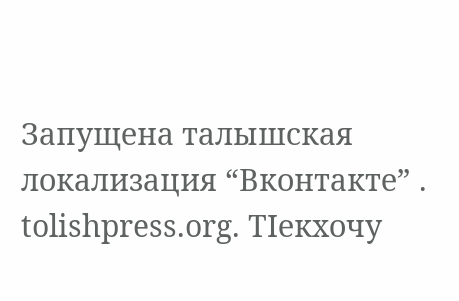Запущена талышская локализация “Вконтакте” . tolishpress.org. ТӀекхочу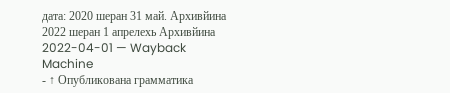дата: 2020 шеран 31 май. Архивйина 2022 шеран 1 апрелехь Архивйина 2022-04-01 — Wayback Machine
- ↑ Опубликована грамматика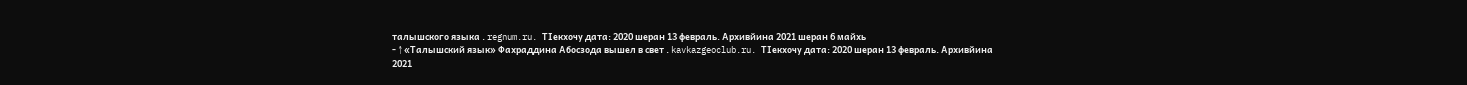талышского языка . regnum.ru. ТӀекхочу дата: 2020 шеран 13 февраль. Архивйина 2021 шеран 6 майхь
- ↑ «Талышский язык» Фахраддина Абосзода вышел в свет . kavkazgeoclub.ru. ТӀекхочу дата: 2020 шеран 13 февраль. Архивйина 2021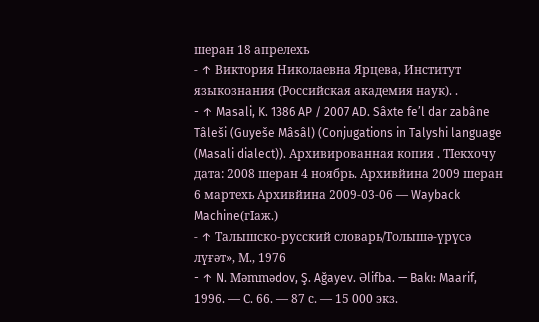шеран 18 апрелехь
- ↑ Виктория Николаевна Ярцева, Институт языкознания (Российская академия наук). .
- ↑ Masali, K. 1386 AP / 2007 AD. Sâxte fe’l dar zabâne Tâleši (Guyeše Mâsâl) (Conjugations in Talyshi language (Masali dialect)). Архивированная копия . ТӀекхочу дата: 2008 шеран 4 ноябрь. Архивйина 2009 шеран 6 мартехь Архивйина 2009-03-06 — Wayback Machine(гӀаж.)
- ↑ Талышско-русский словарь/Толышә-үрүсә лүғәт», М., 1976
- ↑ N. Mәmmәdov, Ş. Ağayev. Әlifba. — Bakı: Maarif, 1996. — С. 66. — 87 с. — 15 000 экз.